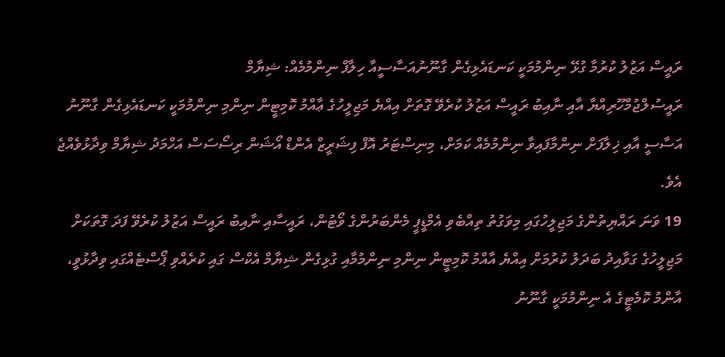ރައީސް އަޒުލު ކުރުމާ ގުޅޭ ނިންމުމަކީ ކަނޑައެޅިގެން ގާނޫނުއަސާސީއާ ހިލާފް ނިންމުމެއް: ޝިޔާމް
ރައީސުލްޖުމްހޫރިއްޔާ އާއި ނާއިބު ރައީސް އަޒުލު ކުރެވޭ ގޮތަށް އިއްޔެ މަޖިލީހުގެ ޢާއްމު ކޮމިޓީން ނިންމި ނިންމުމަކީ ކަނޑައެޅިގެން ގާނޫނު އަސާސީ އާއި ޚިލާފަށް ނިންމާފައިވާ ނިންމުމެއް ކަމަށް، މިނިސްޓަރު އޮފް ފިޝަރީޒް އެންޑް އޯޝަން ރިސޯސަސް އަހްމަދު ޝިޔާމް ވިދާޅުވެއްޖެ އެވެ.
19 ވަނަ ރައްޔިތުންގެ މަޖިލީހުގައި މިވަގުތު ތިއްބެވި އެމްޑީޕީ މެންބަރުންގެ ވޯޓުން، ރައީސާއި ނާއިބު ރައީސް އަޒުލު ކުރެވޭ ފަދަ ގޮތަކަށް މަޖިލީހުގެ ގަވާއިދު ބަދަލު ކުރުމަށް އިއްޔެ އާއްމު ކޮމިޓީން ނިންމި ނިންމުމާއި ގުޅިގެން ޝިޔާމް އެކްސް ގައި ކުރެއްވި ޕޯސްޓެއްގައި ވިދާޅުވީ، އާންމު ކޮމެޓީގެ އެ ނިންމުމަކީ ގާނޫނު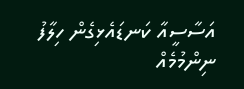އަސާސީއާ ކަނޑައެޅިގެން ހިލާފު ނިންމުމެއް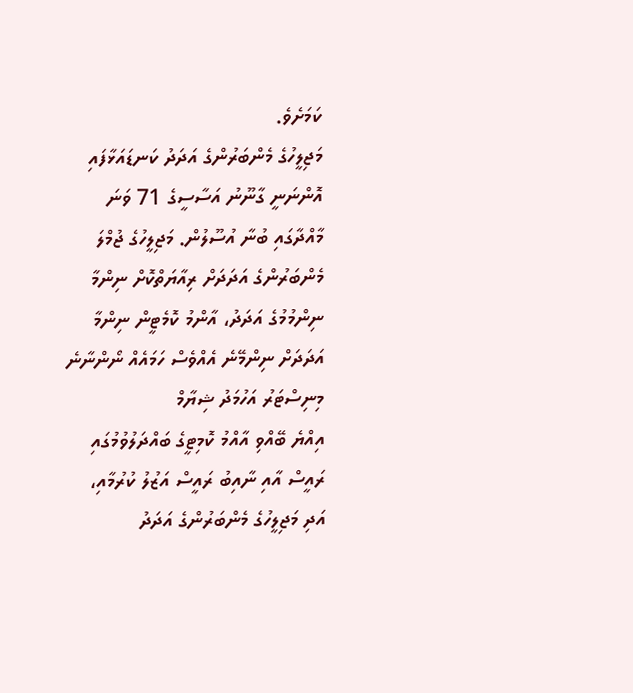ކަމަށެވެ.
މަޖިލީހުގެ މެންބަރުންގެ އަދަދު ކަނޑައަޅާފައި އޮންނަނީ ގާނޫނު އަސާސީގެ 71 ވަނަ މާއްދާގައި ބުނާ އުސޫލުން. މަޖިލީހުގެ ޖުމްލަ މެންބަރުންގެ އަދަދަށް ރިއާޔަތްކޮށް ނިންމާ ނިންމުމުގެ އަދަދު، އާންމު ކޮމެޓީން ނިންމާ އަދަދަށް ނިންމޭނެ އެއްވެސް ހަމައެއް ނޯންނާނެ
މިނިސްޓަރު އަހުމަދު ޝިޔާމް
އިއްޔެ ބޭއްވި އާއްމު ކޮމިޓީގެ ބައްދަލުވުމުގައި ރައީސް އާއި ނާއިބު ރައީސް އަޒުލު ކުރުމާއި، އަދި މަޖިލީހުގެ މެންބަރުންގެ އަދަދު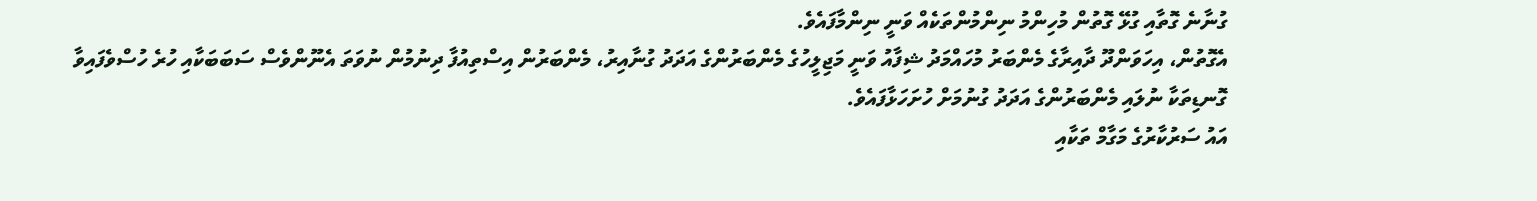ގުނާނެ ގޮތާއި ގުޅޭ ގޮތުން މުހިންމު ނިންމުންތަކެއް ވަނީ ނިންމާފައެވެ.
އެގޮތުން، އިހަވަންދޫ ދާއިރާގެ މެންބަރު މުހައްމަދު ޝިފާއު ވަނީ މަޖިލީހުގެ މެންބަރުންގެ އަދަދު ގުނާއިރު، މެންބަރުން އިސްތިއުފާ ދިނުމުން ނުވަތަ އެނޫންވެސް ސަބަބަކާއި ހުރެ ހުސްވެފައިވާ ގޮނޑިތަކާ ނުލައި މެންބަރުންގެ އަދަދު ގުނުމަށް ހުށަހަޅާފައެވެ.
އައު ސަރުކާރުގެ މަގާމް ތަކާއި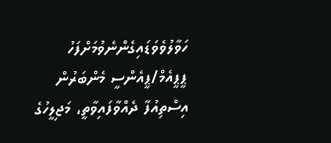ހަވާލުވެވަޑައިގެންނެވުމަށްފަހު ޕީޕީއެމް/ޕީއެންސީ މެންބަރުން އިސްތިއުފާ ދެއްވާފައިވާތީ، މަޖިލީހުގެ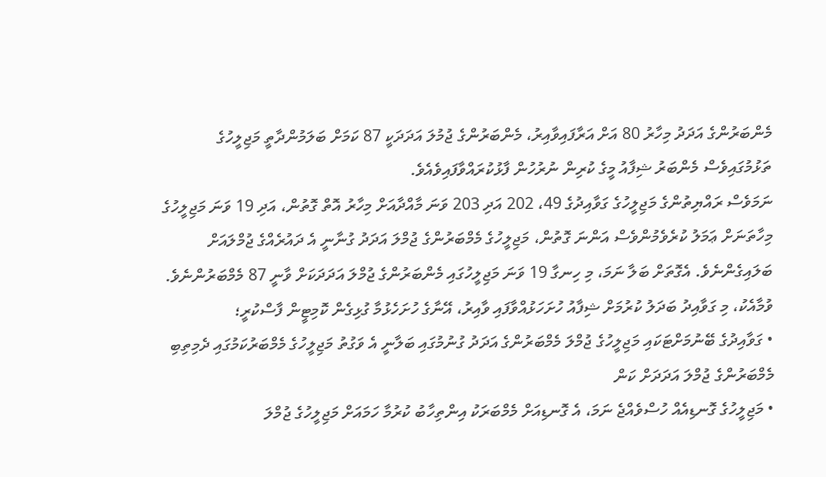މެންބަރުންގެ އަދަދު މިހާރު 80 އަށް އަރާފައިވާއިރު، މެންބަރުންގެ ޖުމުލަ އަދަދަކީ 87 ކަމަށް ބަލަމުންދާތީ މަޖިލީހުގެ ތަޅުމުގައިވެސް މެންބަރު ޝިފާއު މީގެ ކުރިން ނުރުހުން ފާޅުކުރައްވާފައިވެއެވެ.
ނަމަވެސް ރައްޔިތުންގެ މަޖިލީހުގެ ގަވާއިދުގެ 49، 202 އަދި 203 ވަނަ މާއްދާއަށް މިހާރު އޮތް ގޮތުން، އަދި 19 ވަނަ މަޖިލީހުގެ މިހާތަނަށް ޢަމަލު ކުރެވެމުންވެސް އަންނަ ގޮތުން، މަޖިލީހުގެ މެމްބަރުންގެ ޖުމްލަ އަދަދު ގުނާނީ އެ ދައުރެއްގެ ޖުމްލައަށް ބަލައިގެންނެވެ. އެގޮތަށް ބަލާ ނަމަ، މި ހިނގާ 19 ވަނަ މަޖިލީހުގައި މެންބަރުންގެ ޖުމްލަ އަދަދަކަށް ވާނީ 87 މެމްބަރުންނެވެ.
ވުމާއެކު، މި ގަވާއިދު ބަދަލު ކުރުމަށް ޝިފާއު ހުށަހަޅުއްވާފައި ވާއިރު، އޭނާގެ ހުށަހެޅުމާ ގުޅިގެން ކޮމިޓީން ފާސްކުރީ؛
• ގަވާއިދުގެ ބޭނުމަށްޓަކައި މަޖިލީހުގެ ޖުމްލަ މެމްބަރުންގެ އަދަދު ގުނުމުގައި ބަލާނީ އެ ވަގުތު މަޖިލީހުގެ މެމްބަރުކަމުގައި ދެމިތިބި މެމްބަރުންގެ ޖުމްލަ އަދަދަށް ކަން
• މަޖިލީހުގެ ގޮނޑިއެއް ހުސްވެއްޖެ ނަމަ، އެ ގޮނޑިއަށް މެމްބަރަކު އިންތިހާބު ކުރުމާ ހަމައަށް މަޖިލީހުގެ ޖުމްލަ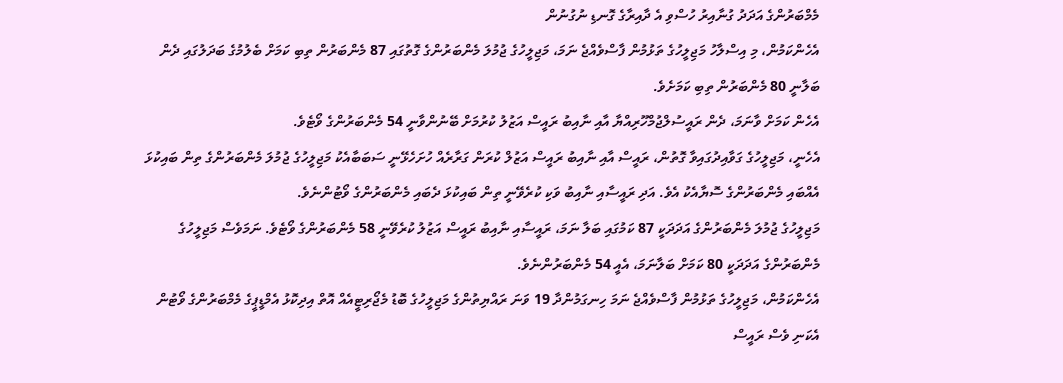މެމްބަރުންގެ އަދަދު ގުނާއިރު ހުސްވި އެ ދާއިރާގެ ގޮނޑި ނުގުނުން
އެހެންކަމުން، މި އިސްލާހު މަޖިލީހުގެ ތަޅުމުން ފާސްވެއްޖެ ނަމަ، މަޖިލީހުގެ ޖުމުލަ މެންބަރުންގެ ގޮތުގައި 87 މެންބަރުން ތިބި ކަމަށް ބެލުމުގެ ބަދަލުގައި ދެން ބަލާނީ 80 މެންބަރުން ތިބި ކަމަށެވެ.
އެހެން ކަމަށް ވާނަމަ، ދެން ރައީސުލްޖުމްހޫރިއްޔާ އާއި ނާއިބު ރައީސް އަޒުލު ކުރުމަށް ބޭނުންވާނީ 54 މެންބަރުންގެ ވޯޓެވެ.
އެހެނީ، މަޖިލީހުގެ ގަވާއިދުގައިވާ ގޮތުން، ރައީސް އާއި ނާއިބު ރައީސް އަޒުލް ކުރަން ގަރާރެއް ހުށަހެޅޭނީ ސަބަބާއެކު މަޖިލީހުގެ ޖުމުލަ މެންބަރުންގެ ތިން ބައިކުޅަ އެއްބައި މެންބަރުންގެ ސޮޔާއެކު އެވެ. އަދި ރައީސާއި ނާއިބު ވަކި ކުރެވޭނީ ތިން ބައިކުޅަ ދެބައި މެންބަރުންގެ ވޯޓުންނެވެ.
މަޖިލީހުގެ ޖުމުލަ މެންބަރުންގެ އަދަދަކީ 87 ކަމުގައި ބަލާ ނަމަ، ރައީސާއި ނާއިބު ރައީސް އަޒުލު ކުރެވޭނީ 58 މެންބަރުންގެ ވޯޓެވެ. ނަމަވެސް މަޖިލީހުގެ މެންބަރުންގެ އަދަދަކީ 80 ކަމަށް ބަލާނަމަ، އެއީ 54 މެންބަރުންނެވެ.
އެހެންކަމުން، މަޖިލީހުގެ ތަޅުމުން ފާސްވެއްޖެ ނަމަ ހިނގަމުންދާ 19 ވަނަ ރައްޔިތުންގެ މަޖިލީހުގެ ބޮޑު މެޖޯރިޓީއެއް އޮތް އިދިކޮޅު އެމްޑީޕީގެ މެމްބަރުންގެ ވޯޓުން އެކަނި ވެސް ރައީސް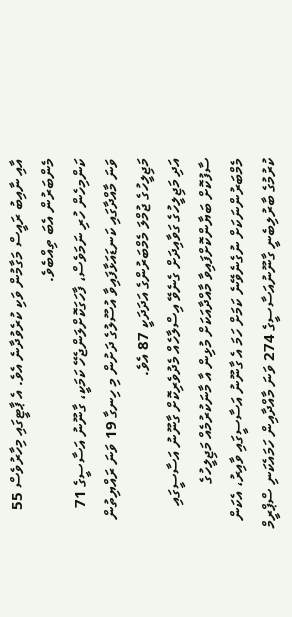އާއި ނާއިބު ރައީސް މަގާމުން ވަކި ކުރެވުދާނެ އެވެ. އެ ޕާޓީގައި މިހާރުވެސް 55 މެންބަރުން އެބަ ތިއްބެވެ.
ކަންމިހެން ހުރި ނަމަވެސް، ފާހަގަކޮށްލަންޖެހޭ ކަމަކީ، ގާނޫނު އަސާސީގެ 71 ވަނަ މާއްދާގައި ކަނޑައަޅާފައިވާ އުސޫލުގެ ދަށުން މި ހިނގާ 19 ވަނަ ރައްޔިތުން މަޖިލީހުގެ ޖުމްލަ މެމްބަރުންގެ އަދަދަކީ 87 އެވެ.
އަދި މަޖިލީހުގެ ގަވާއިދަށް ގެނެވޭ އިސްލާހެއް މެދުވެރިކޮށް ގާނޫނު އަސާސީގައި ސާފުކޮށް ބަޔާންކޮށްފައިވާ މާއްދާއަކަށް މުޅިން އާ މާނަކުރުމެއް މަޖިލީހުގެ މެމްބަރުންނަކަށް ނުގެނެވޭނެ ކަމަށް ހަމަ އެ ގާނޫނު އަސާސީގައި ވާއިރު، އެކަން ކުރުމުގެ ބާރުލިބެނީ ގާނޫނުއަސާސީގެ 274 ވަނަ މާއްދާއިން ހަމައެކަނި ސްޕްރީމް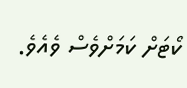ކޯޓަށް ކަމަށްވެސް ވެއެވެ.